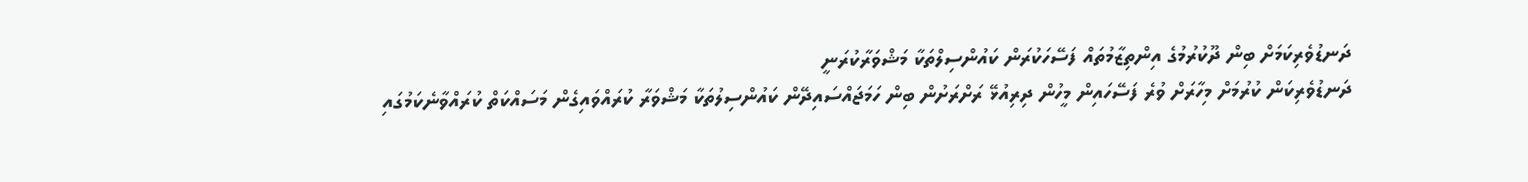ދަނޑުވެރިކަމަށް ބިން ދޫކުރުމުގެ އިންތިޒާމުތައް ފަސޭހަކުރަން ކައުންސިލްތަކާ މަޝްވަރާކުރަނީ
ދަނޑުވެރިކަން ކުރުމަށް މިހާރަށް ވުރެ ފަސޭހައިން މީހުން ދިރިއުޅޭ ރަށްރަށުން ބިން ހަމަޖައްސައިދޭން ކައުންސިލުތަކާ މަޝްވަރާ ކުރައްވައިގެން މަސައްކަތް ކުރައްވާނެކަމުގައި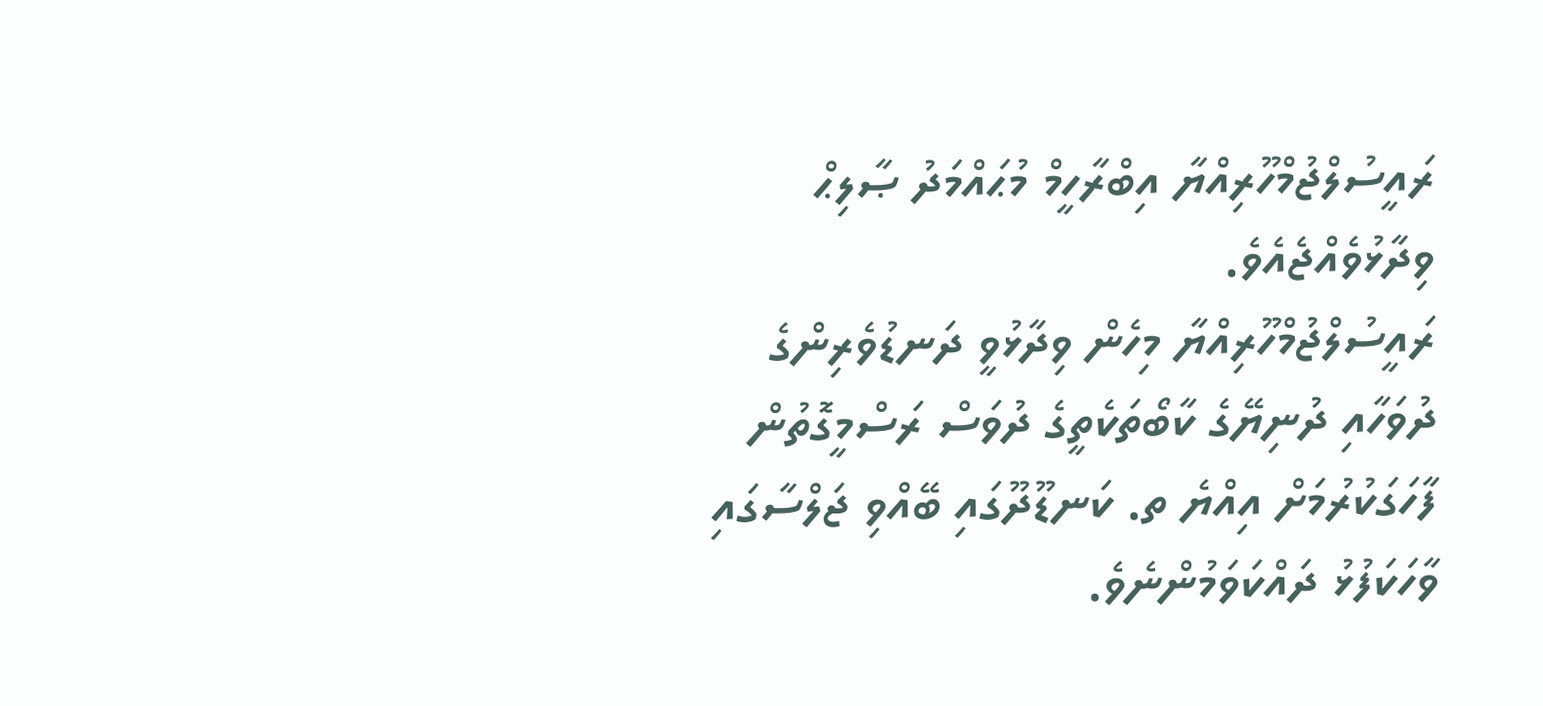ރައީސުލްޖުމްހޫރިއްޔާ އިބްރާހީމް މުޙައްމަދު ޞާލިޙް ވިދާޅުވެއްޖެއެވެ.
ރައީސުލްޖުމްހޫރިއްޔާ މިހެން ވިދާޅުވީ ދަނޑުވެރިންގެ ދުވަހާއި ދުނިޔޭގެ ކާބޯތަކެތީގެ ދުވަސް ރަސްމީގޮތުން ފާހަގަކުރުމަށް އިއްޔެ ތ. ކަނޑޫދޫގައި ބޭއްވި ޖަލްސާގައި ވާހަކަފުޅު ދައްކަވަމުންނެވެ.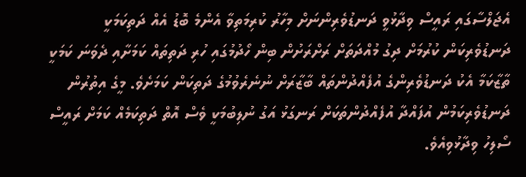އެޖަލްސާގައި ރައީސް ވިދާޅުވީ ދަނޑުވެރިންނަށް މިހާރު ކުރިމަތިވާ އެންމެ ބޮޑު އެއް ދަތިކަމަކީ ދަނޑުވެރިކަން ކުރުމަށް ދިގު މުއްދަތަށް ރަށްރަށުން ބިން ހޯދުމުގައި ހުރި ދަތިތައް ކަމަށާއި ދެވަނަ ކަމަކީ ތާޒާކަމާ އެކު ދަނޑުވެރިންގެ އުފެއްދުންތައް ބާޒާރަށް ނުނެރެވުމުގެ ދަތިކަން ކަމަށެވެ. މީގެ އިތުރުން ދަނޑުވެރިކަމުން އުފައްދާ އުފެއްދުންތަކަށް ރަނގަޅު އަގު ނުލިބުމަކީ ވެސް އޮތް ދަތިކަމެއް ކަމަށް ރައީސް ސޯލިހު ވިދާޅުވިއެވެ.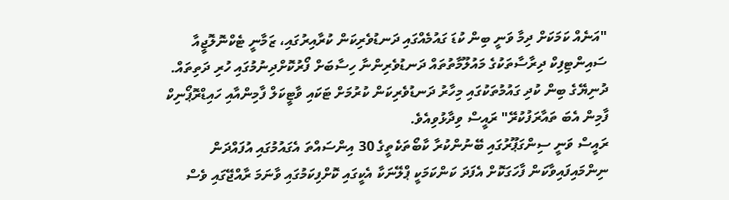"އަނެއް ކަމަކަށް ދިމާ ވަނީ ބިން ކުޑަ ގައުމެއްގައި ދަނޑުވެރިކަން ކުރާއިރުގައި، ޒަމާނީ ޓެކްނޮލޮޖީއާ ސައިންޓިފިކް ދިރާސާތަކުގެ މައުލޫމާތުތައް ދަނޑުވެރިންނާ ހިސާބަށް ފޯރުކޮށްދިނުމުގައި ހުރި ދަތިތައް. ދުނިޔޭގެ ބިން ކުދި ގައުމުތަކުގައި މިހާރު ދަނޑުވެރިކަން ކުރުމަށް ޓަކައި ވާޓީކަލް ފާމިންއާއި ހައިޑްރޮޕޯނިކް ފާމިން އެބަ ތައާރަފުކުރޭ" ރައީސް ވިދާޅުވިއެވެ.
ރައީސް ވަނީ ސިންގަޕޫރުގައި ބޭނުންކުރާ ކާބޯތަކެތީގެ 30 އިންސައްތަ އެގައުމުގައި އުފައްދަން ނިންމައިފައިވާކަން ފާހަގަކޮށް އެފަދަ ކަންކަމަކީ ޕްލޭނަކާ އެކީގައި ކޮށްފިކަމުގައި ވާނަމަ ރާއްޖޭގައި ވެސް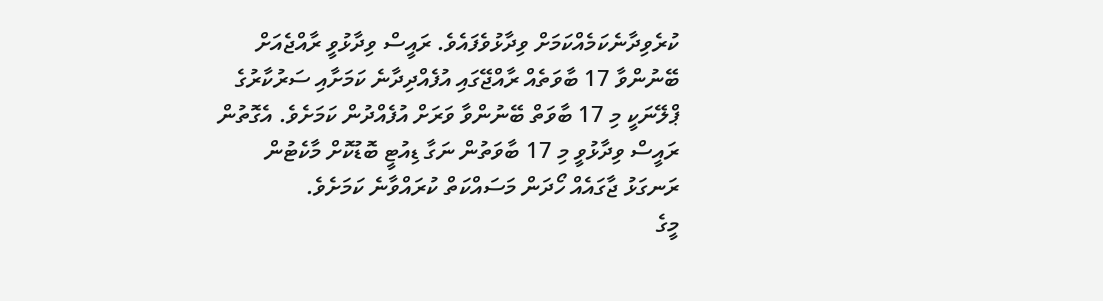ކުރެވިދާނެކަމެއްކަމަށް ވިދާޅުވެފައެވެ. ރައީސް ވިދާޅުވީ ރާއްޖެއަށް ބޭނުންވާ 17 ބާވަތެއް ރާއްޖޭގައި އުފެއްދިދާނެ ކަމަށާއި ސަރުކާރުގެ ޕްލޭނަކީ މި 17 ބާވަތް ބޭނުންވާ ވަރަށް އުފެއްދުން ކަމަށެވެ. އެގޮތުން ރައީސް ވިދާޅުވީ މި 17 ބާވަތުން ނަގާ ޑިއުޓީ ބޮޑުކޮށް މާކެޓުން ރަނގަޅު ޖާގައެއް ހޯދަން މަސައްކަތް ކުރައްވާނެ ކަމަށެވެ.
މީގެ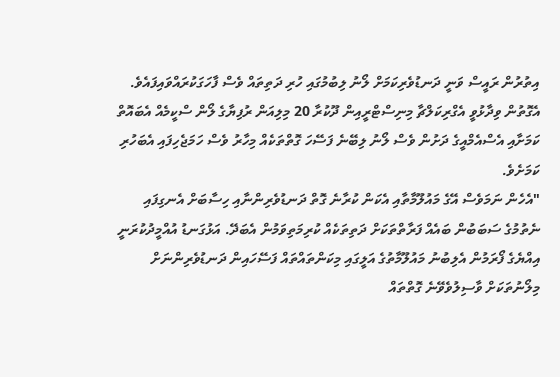އިތުރުން ރައީސް ވަނީ ދަނޑުވެރިކަމަށް ލޯނު ލިބުމުގައި ހުރި ދަތިތައް ވެސް ފާހަގަކުރައްވައިފައެވެ. އެގޮތުން ވިދާޅުވީ އެގްރިކަލްޗާ މިނިސްޓްރީއިން ދޫކުރާ 20 މިލިއަން ރުފިޔާގެ ލޯން ސްކީމެއް އެބައޮތް ކަމަށާއި އެސްއެމްއީގެ ދަށުން ވެސް ލޯނު ލިބޭނެ ފަސޭހަ ގޮތްތަކެއް މިހާރު ވެސް ހަމަޖެހިފައި އެބަހުރި ކަމަށެވެ.
"އެހެން ނަމަވެސް އޭގެ މައުލޫމާތާއި އެކަން ކުރާނެ ގޮތް ދަނޑުވެރިންނާއި ހިސާބަށް އެނގިފައި ނެތުމުގެ ސަބަބުން ބައެއް ފަރާތްތަކަށް ދަތިތަކެއް ކުރިމަތިވަމުން އެބަދޭ. އަޅުގަނޑު އުއްމީދުކުރަނީ އިއްޔެގެ ފޯރަމުން އެލިބުނު މައުލޫމާތުގެ އަލީގައި މިކަންތައްތައް ފަސޭހައިން ދަނޑުވެރިންނަށް މިލޯނުތަކަށް ވާސިލުވެވޭނެ ގޮތްތައް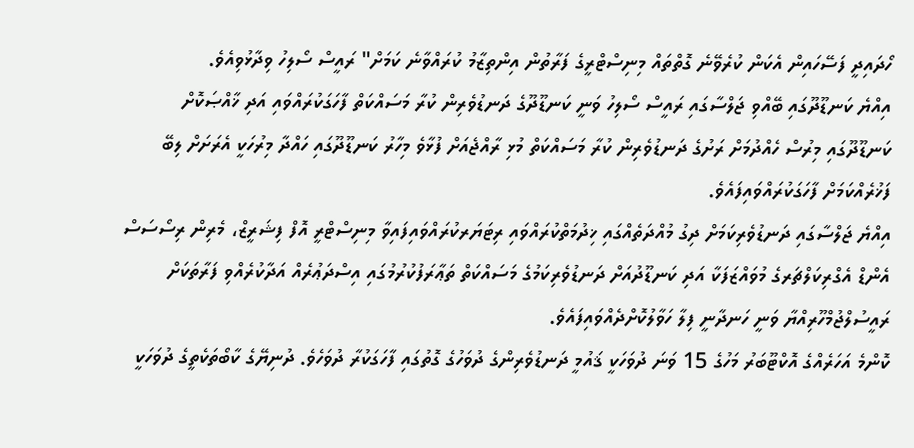ހޯދައިދީ ފަސޭހައިން އެކަން ކުރެވޭނެ ގޮތްތައް މިނިސްޓްރީގެ ފަރާތުން އިންތިޒާމު ކުރައްވާނެ ކަމަށް" ރައީސް ސޯލިހު ވިދާޅުވިއެވެ.
އިއްޔެ ކަނޑޫދޫގައި ބޭއްވި ޖަލްސާގައި ރައީސް ސޯލިހު ވަނީ ކަނޑޫދޫގެ ދަނޑުވެރިން ކުރާ މަސައްކަތް ފާހަގަކުރައްވައި އަދި ޚާއްޞަކޮށް ކަނޑޫދޫގައި މިރުސް ހެއްދުމަށް ރަށުގެ ދަނޑުވެރިން ކުރާ މަސައްކަތް މުޅި ރާއްޖެއަށް ފުޅާވެ މިހާރު ކަނޑޫދޫގައި ހައްދާ މިރުހަކީ އެރަށަށް ލިބޭ ފަޚުރެއްކަމަށް ފާހަގަކުރައްވައިފައެވެ.
އިއްޔެ ޖަލްސާގައި ދަނޑުވެރިކަމަށް ދިގު މުއްދަތެއްގައި ޚިދުމަތްކުރައްވައި ރިޓަޔަރކުރައްވައިފައިވާ މިނިސްޓްރީ އޮފް ފިޝަރީޒް، މެރިން ރިސޯސަސް އެންޑް އެގްރިކަލްޗަރގެ މުވައްޒަފަކާ އަދި ކަނޑޫދުއަށް ދަނޑުވެރިކަމުގެ މަސައްކަތް ތަޢާރަފުކުރުމުގައި އިސްދަޢުރެއް އަދާކުރެއްވި ފަރާތަކަށް ރައީސުލްޖުމްހޫރިއްޔާ ވަނީ ހަނދާނީ ފިލާ ހަވާލުކޮށްދެއްވައިފައެވެ.
ކޮންމެ އަހަރެއްގެ އޮކްޓޫބަރު މަހުގެ 15 ވަނަ ދުވަހަކީ ޤައުމީ ދަނޑުވެރިންގެ ދުވަހުގެ ގޮތުގައި ފާހަގަކުރާ ދުވަހެވެ. ދުނިޔޭގެ ކާބޯތަކެތީގެ ދުވަހަކީ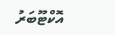އޮކްޓޫބަރު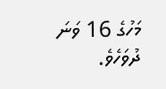މަހުގެ 16 ވަނަ ދުވަހެވެ.